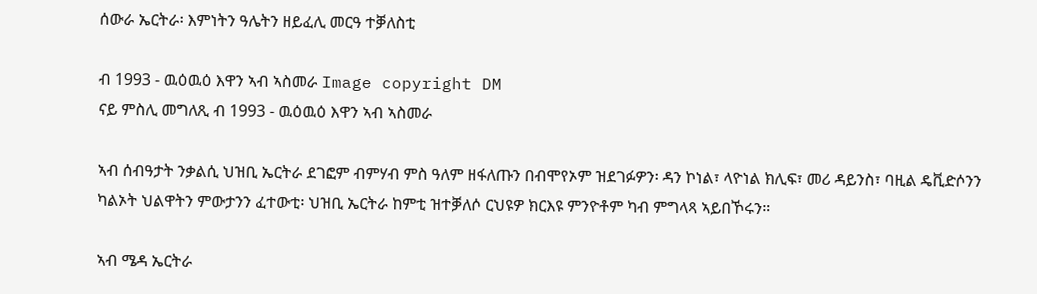ሰውራ ኤርትራ፡ እምነትን ዓሌትን ዘይፈሊ መርዓ ተቓለስቲ

ብ 1993 - ዉዕዉዕ እዋን ኣብ ኣስመራ Image copyright DM
ናይ ምስሊ መግለጺ ብ 1993 - ዉዕዉዕ እዋን ኣብ ኣስመራ

ኣብ ሰብዓታት ንቃልሲ ህዝቢ ኤርትራ ደገፎም ብምሃብ ምስ ዓለም ዘፋለጡን በብሞየኦም ዝደገፉዎን፡ ዳን ኮነል፣ ላዮነል ክሊፍ፣ መሪ ዳይንስ፣ ባዚል ዴቪድሶንን ካልኦት ህልዋትን ምውታንን ፈተውቲ፡ ህዝቢ ኤርትራ ከምቲ ዝተቓለሶ ርህዩዎ ክርእዩ ምንዮቶም ካብ ምግላጻ ኣይበኾሩን።

ኣብ ሜዳ ኤርትራ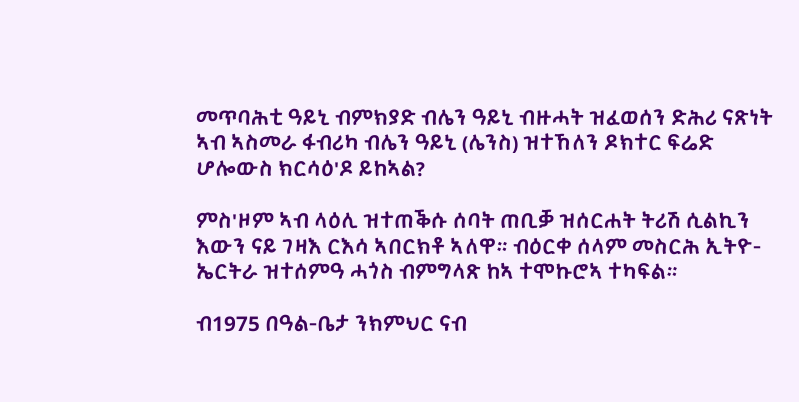መጥባሕቲ ዓይኒ ብምክያድ ብሌን ዓይኒ ብዙሓት ዝፈወሰን ድሕሪ ናጽነት ኣብ ኣስመራ ፋብሪካ ብሌን ዓይኒ (ሌንስ) ዝተኸለን ዶክተር ፍሬድ ሆሎውስ ክርሳዕ'ዶ ይከኣል?

ምስ'ዞም ኣብ ላዕሊ ዝተጠቕሱ ሰባት ጠቢቓ ዝሰርሐት ትሪሽ ሲልኪን እውን ናይ ገዛእ ርእሳ ኣበርክቶ ኣለዋ። ብዕርቀ ሰላም መስርሕ ኢትዮ-ኤርትራ ዝተሰምዓ ሓጎስ ብምግላጽ ከኣ ተሞኩሮኣ ተካፍል።

ብ1975 በዓል-ቤታ ንክምህር ናብ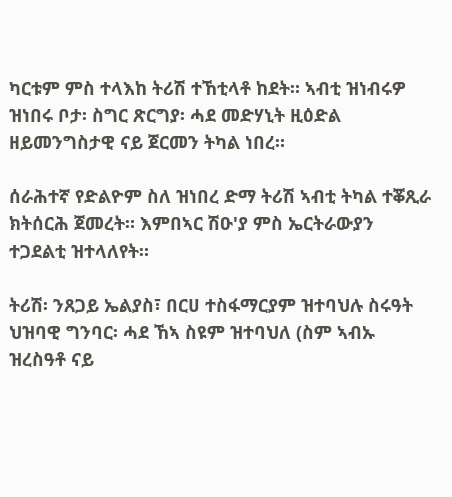ካርቱም ምስ ተላእከ ትሪሽ ተኸቲላቶ ከደት። ኣብቲ ዝነብሩዎ ዝነበሩ ቦታ፡ ስግር ጽርግያ፡ ሓደ መድሃኒት ዚዕድል ዘይመንግስታዊ ናይ ጀርመን ትካል ነበረ።

ሰራሕተኛ የድልዮም ስለ ዝነበረ ድማ ትሪሽ ኣብቲ ትካል ተቖጺራ ክትሰርሕ ጀመረት። እምበኣር ሽዑ'ያ ምስ ኤርትራውያን ተጋደልቲ ዝተላለየት።

ትሪሽ፡ ንጸጋይ ኤልያስ፣ በርሀ ተስፋማርያም ዝተባህሉ ስሩዓት ህዝባዊ ግንባር፡ ሓደ ኸኣ ስዩም ዝተባህለ (ስም ኣብኡ ዝረስዓቶ ናይ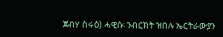ጀብሃ ስሩዕ) ሓዊሱ፡ ንብርክት ዝበሉ ኤርትራውያን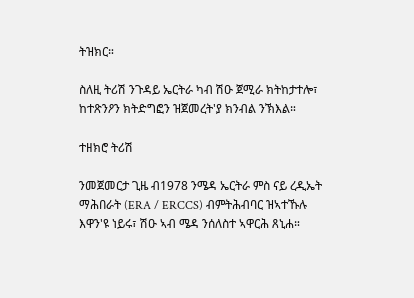ትዝክር።

ስለዚ ትሪሽ ንጉዳይ ኤርትራ ካብ ሽዑ ጀሚራ ክትከታተሎ፣ ከተጽንዖን ክትድግፎን ዝጀመረት'ያ ክንብል ንኽእል።

ተዘክሮ ትሪሽ

ንመጀመርታ ጊዜ ብ1978 ንሜዳ ኤርትራ ምስ ናይ ረዲኤት ማሕበራት (ERA / ERCCS) ብምትሕብባር ዝኣተኹሉ እዋን'ዩ ነይሩ፣ ሽዑ ኣብ ሜዳ ንሰለስተ ኣዋርሕ ጸኒሐ።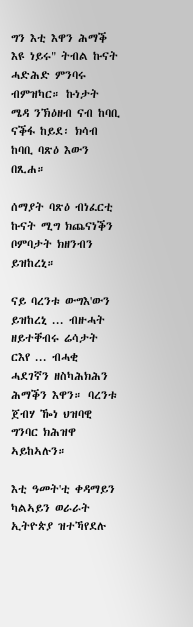ግን እቲ እዋን ሕማቕ እዩ ነይሩ" ትብል ኩናት ሓድሕድ ምንባሩ ብምዝካር። ኩነታት ሜዳ ንኽዕዘብ ናብ ከባቢ ናቕፋ ከይደ፡ ክሳብ ከባቢ ባጽዕ እውን በጺሐ።

ሰማያት ባጽዕ ብነፈርቲ ኩናት ሚግ ክጨናነቕን ቦምባታት ክዘንብን ይዝከረኒ።

ናይ ባረንቱ ውግእ'ውን ይዝከረኒ ... ብዙሓት ዘይተቐብሩ ሬሳታት ርእየ ... ብሓቂ ሓደገኛን ዘስካሕክሕን ሕማቕን እዋን። ባረንቱ ጀብሃ ዀነ ህዝባዊ ግንባር ክሕዝዋ ኣይከኣሉን።

እቲ ዓመት'ቲ ቀዳማይን ካልኣይን ወራራት ኢትዮጵያ ዝተኻየደሉ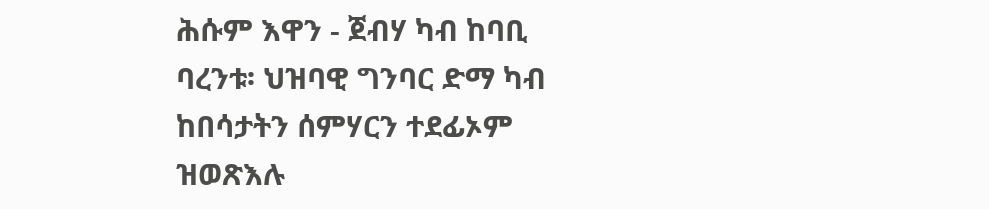ሕሱም እዋን - ጀብሃ ካብ ከባቢ ባረንቱ፡ ህዝባዊ ግንባር ድማ ካብ ከበሳታትን ሰምሃርን ተደፊኦም ዝወጽእሉ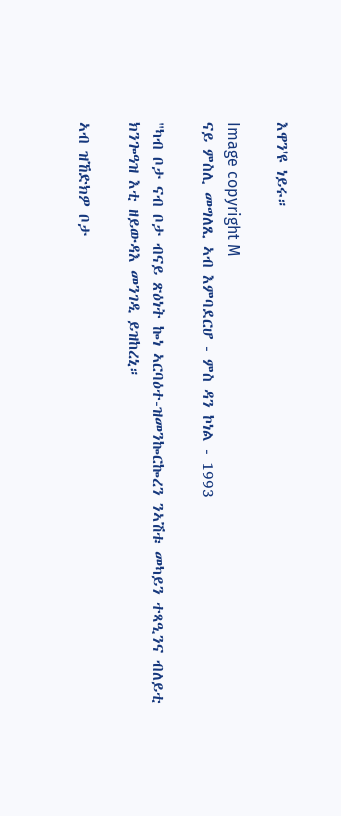እዋን'ዩ ነይሩ።

Image copyright M
ናይ ምስሊ መግለጺ ኣብ እምባደርሆ - ምስ ዳን ኮነል - 1993

"ካብ ቦታ ናብ ቦታ ብናይ ጽዕነት ኰነ ኣርባዕተ-ዝመንኰርኰረን ንኣሽቱ መካይን ተጻዒንና ብለይቲ ክንጐዓዝ እቲ ዘይውዳእ መንገዲ ይዝከረኒ።

ኣብ ዝኸድክዎ ቦታ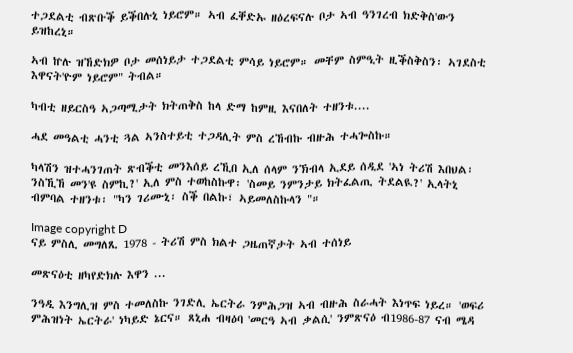ተጋደልቲ ብጽቡቕ ይቕበሉኒ ነይሮም። ኣብ ፈቐድኡ ዘዕረፍናሉ ቦታ ኣብ ዓንገረብ ክድቅስ'ውን ይዝከረኒ።

ኣብ ኵሉ ዝኸድክዎ ቦታ መሰነይታ ተጋደልቲ ምሳይ ነይሮም። መቸም ስምዒት ዚቕስቅስን፡ ኣገደስቲ እዋናት'ዮም ነይሮም" ትብል።

ካብቲ ዘይርስዓ ኣጋጣሚታት ክትጠቅስ ከላ ድማ ከምዚ እናበለት ተዘንቱ....

ሓደ መዓልቲ ሓንቲ ጓል ኣንስተይቲ ተጋዳሊት ምስ ረኸብኩ ብዙሕ ተሓጐስኩ።

ካላሽን ዝተሓንገጠት ጽብቕቲ መንእሰይ ረኺበ ኢለ ሰላም ንኽብላ ኢደይ ሰዲደ 'ኣነ ትሪሽ እበህል፡ ንስኺኸ መን'ዩ ስምኪ?' ኢለ ምስ ተወከስኩዋ፡ 'ስመይ ንምንታይ ክትፈልጢ ትደልዪ?' ኢላትኒ ብምባል ተዘንቱ፡ "ካን ገሪሙኒ፡ ስቕ በልኩ፣ ኣይመለስኩላን "።

Image copyright D
ናይ ምስሊ መግለጺ 1978 - ትሪሽ ምስ ክልተ ጋዜጠኛታት ኣብ ተሰነይ

መጽናዕቲ ዘካየድክሉ እዋን ...

ንዓዲ እንግሊዝ ምስ ተመለስኩ ንገድሊ ኤርትራ ንምሕጋዝ ኣብ ብዙሕ ስራሓት እነጥፍ ነይረ። 'ወፍሪ ምሕዝነት ኤርትራ' ነካይድ ኔርና። ጸኒሐ ብዛዕባ 'መርዓ ኣብ ቃልሲ' ንምጽናዕ ብ1986-87 ናብ ሜዳ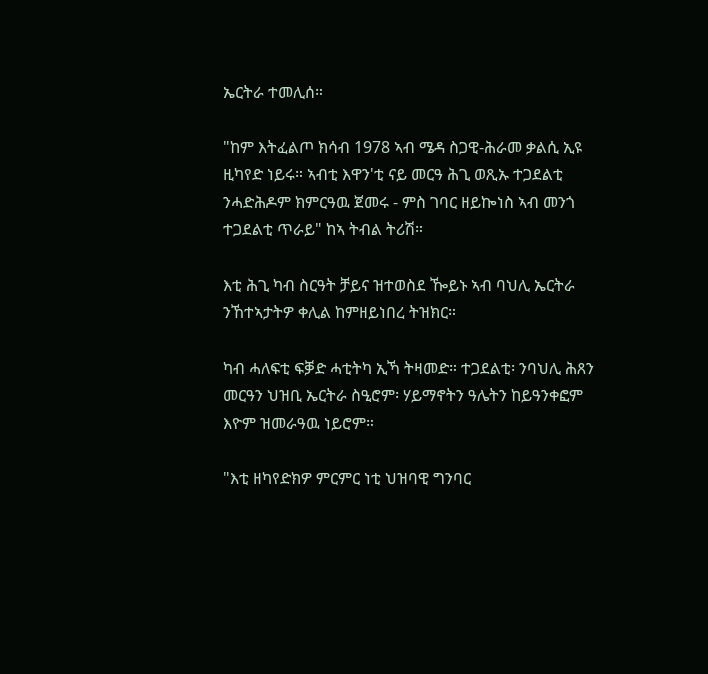ኤርትራ ተመሊሰ።

"ከም እትፈልጦ ክሳብ 1978 ኣብ ሜዳ ስጋዊ-ሕራመ ቃልሲ ኢዩ ዚካየድ ነይሩ። ኣብቲ እዋን'ቲ ናይ መርዓ ሕጊ ወጺኡ ተጋደልቲ ንሓድሕዶም ክምርዓዉ ጀመሩ - ምስ ገባር ዘይኰነስ ኣብ መንጎ ተጋደልቲ ጥራይ" ከኣ ትብል ትሪሽ።

እቲ ሕጊ ካብ ስርዓት ቻይና ዝተወስደ ዀይኑ ኣብ ባህሊ ኤርትራ ንኸተኣታትዎ ቀሊል ከምዘይነበረ ትዝክር።

ካብ ሓለፍቲ ፍቓድ ሓቲትካ ኢኻ ትዛመድ። ተጋደልቲ፡ ንባህሊ ሕጸን መርዓን ህዝቢ ኤርትራ ስዒሮም፡ ሃይማኖትን ዓሌትን ከይዓንቀፎም እዮም ዝመራዓዉ ነይሮም።

"እቲ ዘካየድክዎ ምርምር ነቲ ህዝባዊ ግንባር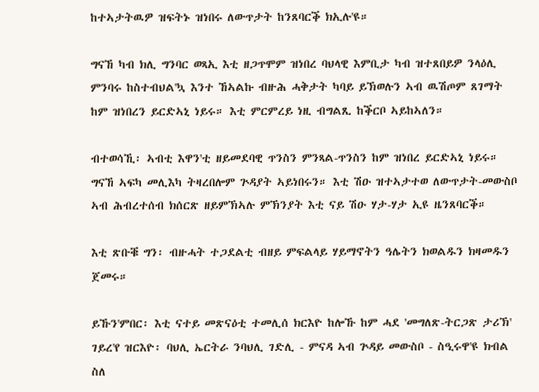ከተኣታትዉዎ ዝፍትኑ ዝነበሩ ለውጥታት ከንጸባርቕ ክኢሉ'ዩ።

ግናኸ ካብ ክሊ ግንባር ወጻኢ እቲ ዘጋጥሞም ዝነበረ ባህላዊ እምቢታ ካብ ዝተጸበይዎ ንላዕሊ ምንባሩ ከስተብህል'ኳ እንተ ኸኣልኩ ብዙሕ ሓቅታት ካባይ ይኽወሉን ኣብ ዉሽጦም ጸገማት ከም ዝነበረን ይርድኣኒ ነይሩ። እቲ ምርምረይ ነዚ ብግልጺ ከቕርቦ ኣይከኣለን።

ብተወሳኺ፡ ኣብቲ እዋን'ቲ ዘይመደባዊ ጥንስን ምንጻል-ጥንስን ከም ዝነበረ ይርድኣኒ ነይሩ። ግናኸ ኣፍካ መሊእካ ትዛረበሎም ጕዳያት ኣይነበሩን። እቲ ሽዑ ዝተኣታተወ ለውጥታት-መውስቦ ኣብ ሕብረተሰብ ክሰርጽ ዘይምኽኣሉ ምኽንያት እቲ ናይ ሽዑ ሃታ-ሃታ ኢዩ ዜንጸባርቕ።

እቲ ጽቡቑ ግን፡ ብዙሓት ተጋደልቲ ብዘይ ምፍልላይ ሃይማኖትን ዓሌትን ክወልዱን ክዛመዱን ጀመሩ።

ይኹን'ምበር፡ እቲ ናተይ መጽናዕቲ ተመሊሰ ክርእዮ ከሎኹ ከም ሓደ 'መግለጽ-ትርጋጽ ታሪኽ' ገይረ'የ ዝርእዮ፡ ባህሊ ኤርትራ ንባህሊ ገድሊ - ምናዳ ኣብ ጕዳይ መውስቦ - ስዒሩዋ'ዩ ክብል ስለ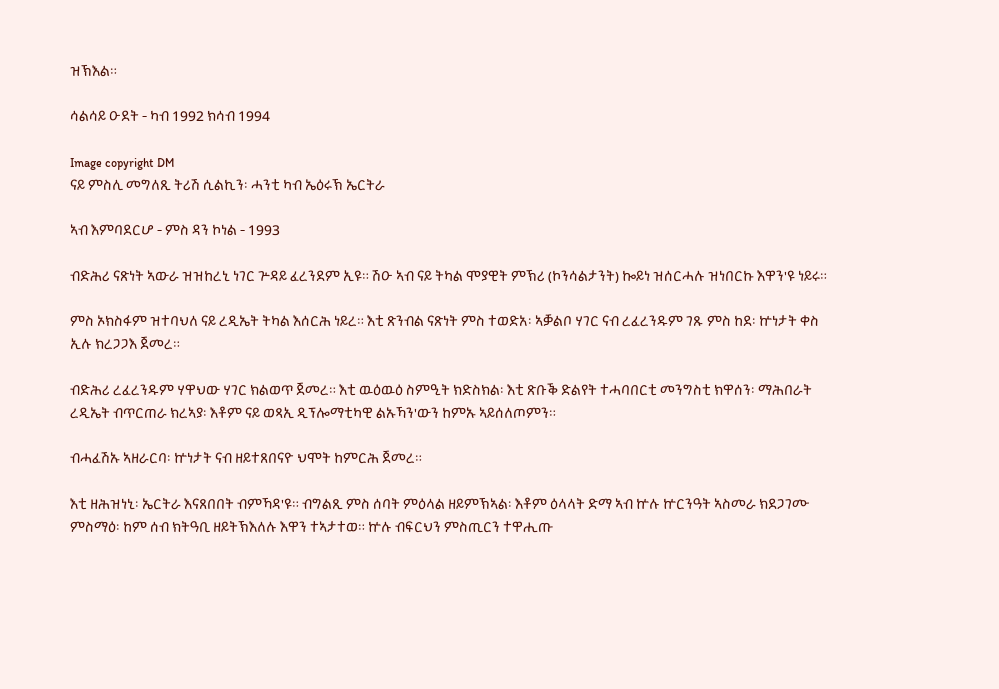ዝኽእል።

ሳልሳይ ዑደት - ካብ 1992 ክሳብ 1994

Image copyright DM
ናይ ምስሊ መግለጺ ትሪሽ ሲልኪን፡ ሓንቲ ካብ ኤዕሩኽ ኤርትራ

ኣብ እምባደርሆ - ምስ ዳን ኮነል - 1993

ብድሕሪ ናጽነት ኣውራ ዝዝከረኒ ነገር ጕዳይ ፈረንደም ኢዩ። ሽዑ ኣብ ናይ ትካል ሞያዊት ምኽሪ (ኮንሳልታንት) ኰይነ ዝሰርሓሉ ዝነበርኩ እዋን'ዩ ነይሩ።

ምስ ኦክስፋም ዝተባህለ ናይ ረዲኤት ትካል እሰርሕ ነይረ። እቲ ጽንብል ናጽነት ምስ ተወድአ፡ ኣቓልቦ ሃገር ናብ ረፈረንዱም ገጹ ምስ ከደ፡ ኵነታት ቀስ ኢሉ ክረጋጋእ ጀመረ።

ብድሕሪ ረፈረንዱም ሃዋህው ሃገር ክልወጥ ጀመረ። እቲ ዉዕዉዕ ስምዒት ክድስክል፡ እቲ ጽቡቕ ድልየት ተሓባበርቲ መንግስቲ ክዋሰን፡ ማሕበራት ረዲኤት ብጥርጠራ ክረኣያ፡ እቶም ናይ ወጻኢ ዲፕሎማቲካዊ ልኡኻን'ውን ከምኡ ኣይሰለጦምን።

ብሓፈሽኡ ኣዘራርባ፡ ኵነታት ናብ ዘይተጸበናዮ ህሞት ከምርሕ ጀመረ።

እቲ ዘሕዝነኒ፡ ኤርትራ እናጸበበት ብምኻዳ'ዩ። ብግልጺ ምስ ሰባት ምዕላል ዘይምኽኣል፡ እቶም ዕላላት ድማ ኣብ ኵሉ ኵርንዓት ኣስመራ ክደጋገሙ ምስማዕ፡ ከም ሰብ ክትዓቢ ዘይትኽእለሉ እዋን ተኣታተወ። ኵሉ ብፍርህን ምስጢርን ተዋሒጡ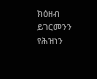ክዕዘብ ይገርመንን የሕዝነን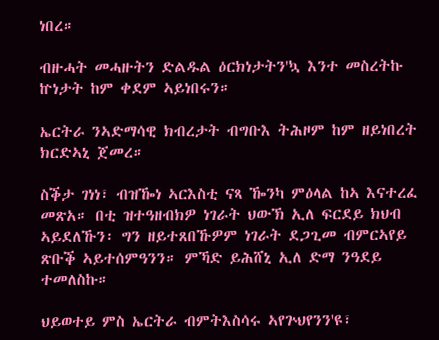ነበረ።

ብዙሓት መሓዙትን ድልዱል ዕርክነታትን'ኳ እንተ መስረትኩ ኵነታት ከም ቀደም ኣይነበሩን።

ኤርትራ ንኣድማሳዊ ክብረታት ብግቡእ ትሕዞም ከም ዘይነበረት ክርድኣኒ ጀመረ።

ስቕታ ገነነ፣ ብዝዀነ ኣርእስቲ ናጻ ዀንካ ምዕላል ከኣ እናተረፈ መጽአ። በቲ ዝተዓዘብክዎ ነገራት ህውኽ ኢለ ፍርደይ ክህብ ኣይደለኹን፡ ግን ዘይተጸበኹዎም ነገራት ደጋጊመ ብምርኣየይ ጽቡቕ ኣይተሰምዓንን። ምኻድ ይሕሸኒ ኢለ ድማ ንዓደይ ተመለስኩ።

ህይወተይ ምስ ኤርትራ ብምትእስሳሩ ኣየጕህየንን'ዩ፣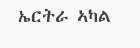ኤርትራ ኣካል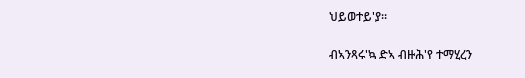ህይወተይ'ያ።

ብኣንጻሩ'ኳ ድኣ ብዙሕ'የ ተማሂረን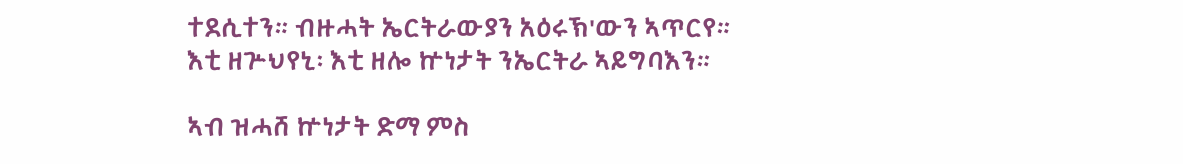ተደሲተን። ብዙሓት ኤርትራውያን አዕሩኽ'ውን ኣጥርየ። እቲ ዘጕህየኒ፡ እቲ ዘሎ ኵነታት ንኤርትራ ኣይግባእን።

ኣብ ዝሓሸ ኵነታት ድማ ምስ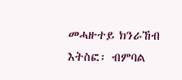መሓዙተይ ክንራኸብ እትስፎ፡ ብምባል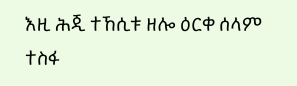እዚ ሕጂ ተኸሲቱ ዘሎ ዕርቀ ሰላም ተስፋ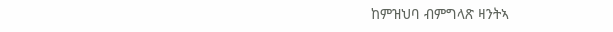ከምዝህባ ብምግላጽ ዛንትኣ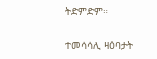ትድምድም።

ተመሳሳሊ ዛዕባታት